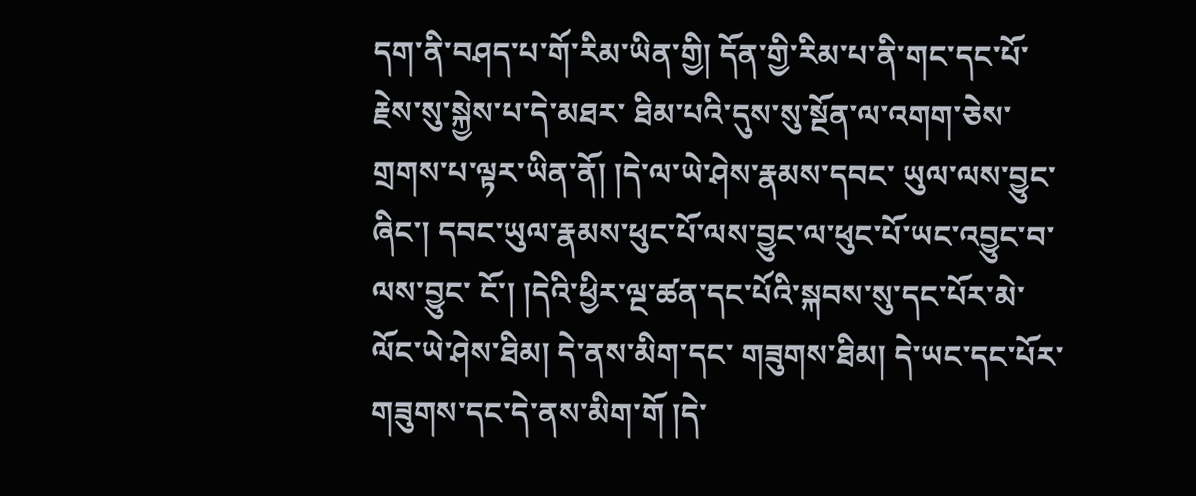དག་ནི་བཤད་པ་གོ་རིམ་ཡིན་གྱི། དོན་གྱི་རིམ་པ་ནི་གང་དང་པོ་རྗེས་སུ་སྐྱེས་པ་དེ་མཐར་ ཐིམ་པའི་དུས་སུ་སྔོན་ལ་འགག་ཅེས་གྲགས་པ་ལྟར་ཡིན་ནོ། །དེ་ལ་ཡེ་ཤེས་རྣམས་དབང་ ཡུལ་ལས་བྱུང་ཞིང་། དབང་ཡུལ་རྣམས་ཕུང་པོ་ལས་བྱུང་ལ་ཕུང་པོ་ཡང་འབྱུང་བ་ལས་བྱུང་ ངོ་། །དེའི་ཕྱིར་ལྔ་ཚན་དང་པོའི་སྐབས་སུ་དང་པོར་མེ་ལོང་ཡེ་ཤེས་ཐིམ། དེ་ནས་མིག་དང་ གཟུགས་ཐིམ། དེ་ཡང་དང་པོར་གཟུགས་དང་དེ་ནས་མིག་གོ །དེ་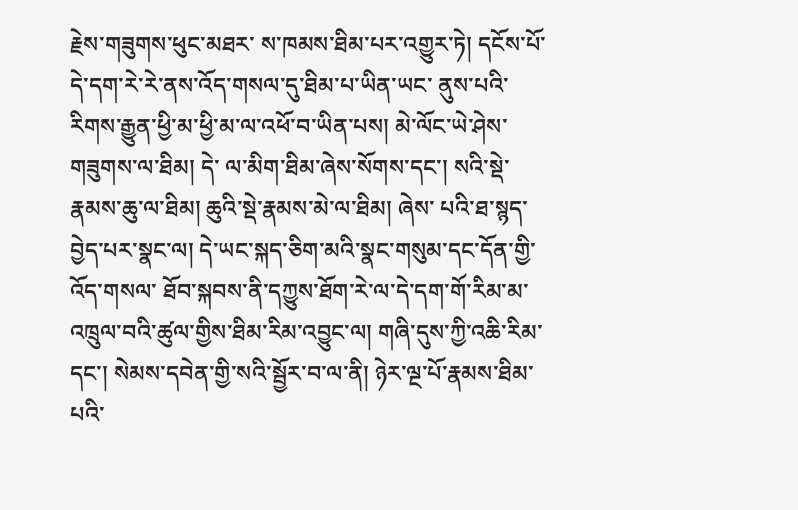རྗེས་གཟུགས་ཕུང་མཐར་ ས་ཁམས་ཐིམ་པར་འགྱུར་ཏེ། དངོས་པོ་དེ་དག་རེ་རེ་ནས་འོད་གསལ་དུ་ཐིམ་པ་ཡིན་ཡང་ ནུས་པའི་རིགས་རྒྱུན་ཕྱི་མ་ཕྱི་མ་ལ་འཕོ་བ་ཡིན་པས། མེ་ལོང་ཡེ་ཤེས་གཟུགས་ལ་ཐིམ། དེ་ ལ་མིག་ཐིམ་ཞེས་སོགས་དང་། སའི་སྡེ་རྣམས་ཆུ་ལ་ཐིམ། ཆུའི་སྡེ་རྣམས་མེ་ལ་ཐིམ། ཞེས་ པའི་ཐ་སྙད་བྱེད་པར་སྣང་ལ། དེ་ཡང་སྐད་ཅིག་མའི་སྣང་གསུམ་དང་དོན་གྱི་འོད་གསལ་ ཐོབ་སྐབས་ནི་དཀྱུས་ཐོག་རེ་ལ་དེ་དག་གོ་རིམ་མ་འཁྲུལ་བའི་ཚུལ་གྱིས་ཐིམ་རིམ་འབྱུང་ལ། གཞི་དུས་ཀྱི་འཆི་རིམ་དང་། སེམས་དབེན་གྱི་སའི་སྦྱོར་བ་ལ་ནི། ཉེར་ལྔ་པོ་རྣམས་ཐིམ་པའི་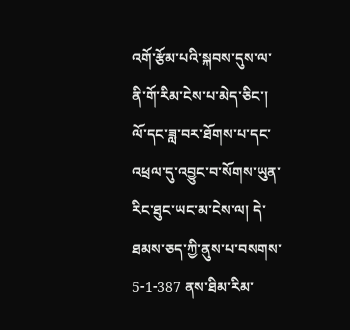འགོ་རྩོམ་པའི་སྐབས་དུས་ལ་ནི་གོ་རིམ་ངེས་པ་མེད་ཅིང་། ལོ་དང་ཟླ་བར་ཐོགས་པ་དང་ འཕྲལ་དུ་འབྱུང་བ་སོགས་ཡུན་རིང་ཐུང་ཡང་མ་ངེས་ལ། དེ་ཐམས་ཅད་ཀྱི་ནུས་པ་བསགས་ 5-1-387 ནས་ཐིམ་རིམ་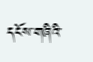དངོས་གཞིའི་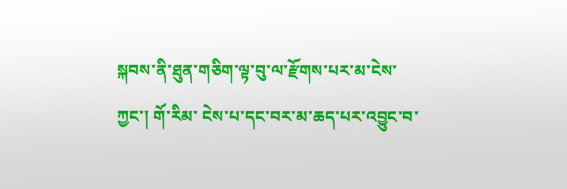སྐབས་ནི་ཐུན་གཅིག་ལྟ་བུ་ལ་རྫོགས་པར་མ་ངེས་ཀྱང་། གོ་རིམ་ ངེས་པ་དང་བར་མ་ཆད་པར་འབྱུང་བ་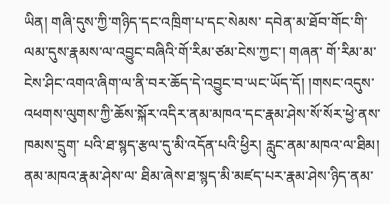ཡིན། གཞི་དུས་ཀྱི་གཉིད་དང་འཁྲིག་པ་དང་སེམས་ དབེན་མ་ཐོབ་གོང་གི་ལམ་དུས་རྣམས་ལ་འབྱུང་བཞིའི་གོ་རིམ་ཙམ་ངེས་ཀྱང་། གཞན་ གོ་རིམ་མ་ངེས་ཤིང་འགའ་ཞིག་ལ་ནི་བར་ཆོད་དེ་འབྱུང་བ་ཡང་ཡོད་དོ། །གསང་འདུས་ འཕགས་ལུགས་ཀྱི་ཆོས་སྐོར་འདིར་ནམ་མཁའ་དང་རྣམ་ཤེས་སོ་སོར་ཕྱེ་ནས་ཁམས་དྲུག་ པའི་ཐ་སྙད་རྩལ་དུ་མི་འདོན་པའི་ཕྱིར། རླུང་ནམ་མཁའ་ལ་ཐིམ། ནམ་མཁའ་རྣམ་ཤེས་ལ་ ཐིམ་ཞེས་ཐ་སྙད་མི་མཛད་པར་རྣམ་ཤེས་ཉིད་ནམ་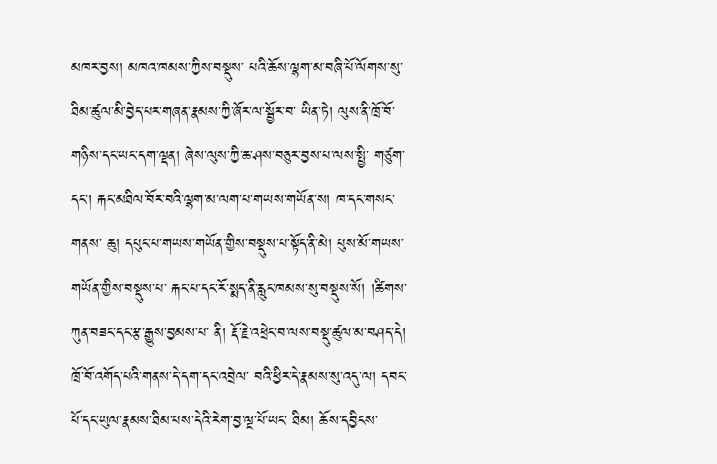མཁར་བྱས། མཁའ་ཁམས་ཀྱིས་བསྡུས་ པའི་ཆོས་ལྷག་མ་བཞི་པོ་ལོགས་སུ་ཐིམ་ཚུལ་མི་བྱེད་པར་གཞན་རྣམས་ཀྱི་ཞོར་ལ་སྦྱོར་བ་ ཡིན་ཏེ། ལུས་ནི་ཁྲོ་བོ་གཉིས་དང་ཡང་དག་ལྡན། ཞེས་ལུས་ཀྱི་ཆ་ཤས་བཅུར་བྱས་པ་ལས་སྤྱི་ གཙུག་དང་། རྐང་མཐིལ་བོར་བའི་ལྷག་མ་ལག་པ་གཡས་གཡོན་ས། ཁ་དང་གསང་གནས་ ཆུ། དཔུང་པ་གཡས་གཡོན་གྱིས་བསྡུས་པ་སྟོད་ནི་མེ། པུས་མོ་གཡས་གཡོན་གྱིས་བསྡུས་པ་ རྐང་པ་དང་རོ་སྨད་ནི་རླུང་ཁམས་སུ་བསྡུས་སོ། །ཚིགས་ཀུན་བཟང་དང་རྩ་རྒྱུས་བྱམས་པ་ ནི། རྡོ་རྗེ་འཕྲེང་བ་ལས་བསྡུ་ཚུལ་མ་བཤད་དེ། ཁྲོ་བོ་འགོད་པའི་གནས་དེ་དག་དང་འབྲེལ་ བའི་ཕྱིར་དེ་རྣམས་སུ་འདུ་ལ། དབང་པོ་དང་ཡུལ་རྣམས་ཐིམ་པས་དེའི་རེག་བྱ་ལྔ་པོ་ཡང་ ཐིམ། ཆོས་དབྱིངས་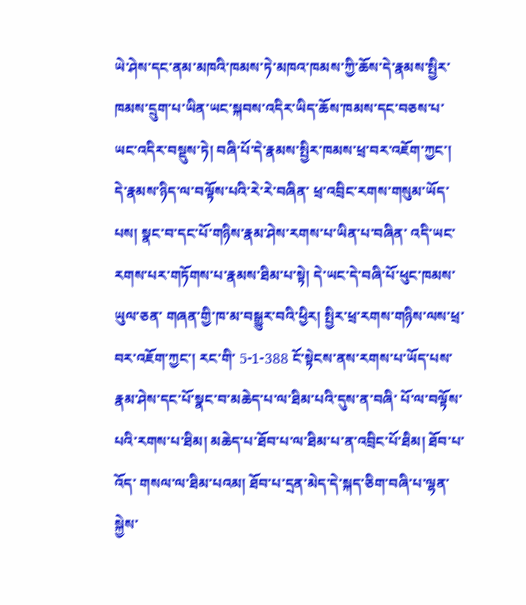ཡེ་ཤེས་དང་ནམ་མཁའི་ཁམས་ཏེ་མཁའ་ཁམས་ཀྱི་ཆོས་དེ་རྣམས་སྤྱིར་ ཁམས་དྲུག་པ་ཡིན་ཡང་སྐབས་འདིར་ཡིད་ཆོས་ཁམས་དང་བཅས་པ་ཡང་འདིར་བསྡུས་ཏེ། བཞི་པོ་དེ་རྣམས་སྤྱིར་ཁམས་ཕྲ་བར་འཇོག་ཀྱང་། དེ་རྣམས་ཉིད་ལ་བལྟོས་པའི་རེ་རེ་བཞིན་ ཕྲ་འབྲིང་རགས་གསུམ་ཡོད་པས། སྣང་བ་དང་པོ་གཉིས་རྣམ་ཤེས་རགས་པ་ཡིན་པ་བཞིན་ འདི་ཡང་རགས་པར་གཏོགས་པ་རྣམས་ཐིམ་པ་སྟེ། དེ་ཡང་དེ་བཞི་པོ་ཕུང་ཁམས་ཡུལ་ཅན་ གཞན་གྱི་ཁ་མ་བསྒྱུར་བའི་ཕྱིར། སྤྱིར་ཕྲ་རགས་གཉིས་ལས་ཕྲ་བར་འཇོག་ཀྱང་། རང་གི་ 5-1-388 ངོ་སྟེངས་ནས་རགས་པ་ཡོད་པས་རྣམ་ཤེས་དང་པོ་སྣང་བ་མཆེད་པ་ལ་ཐིམ་པའི་དུས་ན་བཞི་ པོ་ལ་བལྟོས་པའི་རགས་པ་ཐིམ། མཆེད་པ་ཐོབ་པ་ལ་ཐིམ་པ་ན་འབྲིང་པོ་ཐིམ། ཐོབ་པ་འོད་ གསལ་ལ་ཐིམ་པའམ། ཐོབ་པ་དྲན་མེད་དེ་སྐད་ཅིག་བཞི་པ་ལྷན་སྐྱེས་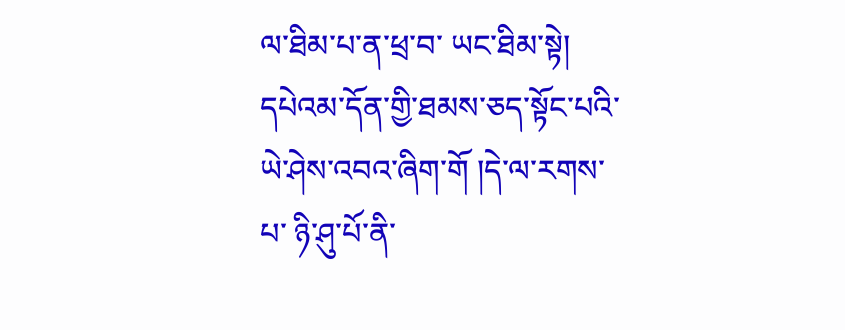ལ་ཐིམ་པ་ན་ཕྲ་བ་ ཡང་ཐིམ་སྟེ། དཔེའམ་དོན་གྱི་ཐམས་ཅད་སྟོང་པའི་ཡེ་ཤེས་འབའ་ཞིག་གོ །དེ་ལ་རགས་པ་ ཉི་ཤུ་པོ་ནི་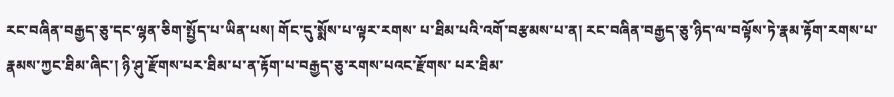རང་བཞིན་བརྒྱད་ཅུ་དང་ལྷན་ཅིག་སྤྱོད་པ་ཡིན་པས། གོང་དུ་སྨོས་པ་ལྟར་རགས་ པ་ཐིམ་པའི་འགོ་བརྩམས་པ་ན། རང་བཞིན་བརྒྱད་ཅུ་ཉིད་ལ་བལྟོས་ཏེ་རྣམ་རྟོག་རགས་པ་ རྣམས་ཀྱང་ཐིམ་ཞིང་། ཉི་ཤུ་རྫོགས་པར་ཐིམ་པ་ན་རྟོག་པ་བརྒྱད་ཅུ་རགས་པའང་རྫོགས་ པར་ཐིམ་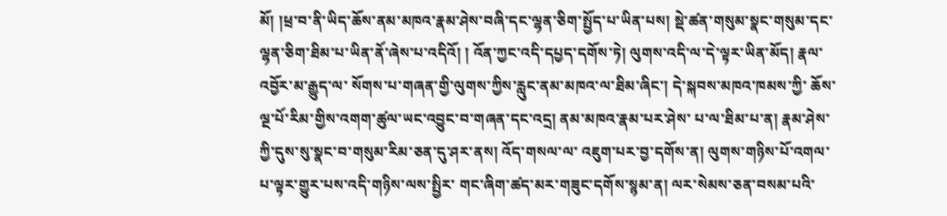མོ། །ཕྲ་བ་ནི་ཡིད་ཆོས་ནམ་མཁའ་རྣམ་ཤེས་བཞི་དང་ལྷན་ཅིག་སྤྱོད་པ་ཡིན་པས། སྡེ་ཚན་གསུམ་སྣང་གསུམ་དང་ལྷན་ཅིག་ཐིམ་པ་ཡིན་ནོ་ཞེས་པ་འདིའོ། ། འོན་ཀྱང་འདི་དཔྱད་དགོས་ཏེ། ལུགས་འདི་ལ་དེ་ལྟར་ཡིན་མོད། རྣལ་འབྱོར་མ་རྒྱུད་ལ་ སོགས་པ་གཞན་གྱི་ལུགས་ཀྱིས་རླུང་ནམ་མཁའ་ལ་ཐིམ་ཞིང་། དེ་སྐབས་མཁའ་ཁམས་ཀྱི་ ཆོས་ལྔ་པོ་རིམ་གྱིས་འགག་ཚུལ་ཡང་འབྱུང་བ་གཞན་དང་འདྲ། ནམ་མཁའ་རྣམ་པར་ཤེས་ པ་ལ་ཐིམ་པ་ན། རྣམ་ཤེས་ཀྱི་དུས་སུ་སྣང་བ་གསུམ་རིམ་ཅན་དུ་ཤར་ནས། འོད་གསལ་ལ་ འཇུག་པར་བྱ་དགོས་ན། ལུགས་གཉིས་པོ་འགལ་པ་ལྟར་གྱུར་པས་འདི་གཉིས་ལས་སྤྱིར་ གང་ཞིག་ཚད་མར་གཟུང་དགོས་སྙམ་ན། ལར་སེམས་ཅན་བསམ་པའི་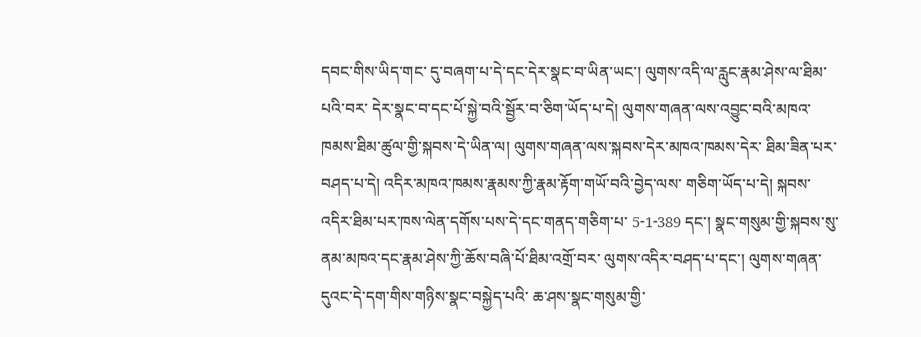དབང་གིས་ཡིད་གང་ དུ་བཞག་པ་དེ་དང་དེར་སྣང་བ་ཡིན་ཡང་། ལུགས་འདི་ལ་རླུང་རྣམ་ཤེས་ལ་ཐིམ་པའི་བར་ དེར་སྣང་བ་དང་པོ་སྐྱེ་བའི་སྦྱོར་བ་ཅིག་ཡོད་པ་དེ། ལུགས་གཞན་ལས་འབྱུང་བའི་མཁའ་ ཁམས་ཐིམ་ཚུལ་གྱི་སྐབས་དེ་ཡིན་ལ། ལུགས་གཞན་ལས་སྐབས་དེར་མཁའ་ཁམས་དེར་ ཐིམ་ཟིན་པར་བཤད་པ་དེ། འདིར་མཁའ་ཁམས་རྣམས་ཀྱི་རྣམ་རྟོག་གཡོ་བའི་བྱེད་ལས་ གཅིག་ཡོད་པ་དེ། སྐབས་འདིར་ཐིམ་པར་ཁས་ལེན་དགོས་པས་དེ་དང་གནད་གཅིག་པ་ 5-1-389 དང་། སྣང་གསུམ་གྱི་སྐབས་སུ་ནམ་མཁའ་དང་རྣམ་ཤེས་ཀྱི་ཆོས་བཞི་པོ་ཐིམ་འགྲོ་བར་ ལུགས་འདིར་བཤད་པ་དང་། ལུགས་གཞན་དུའང་དེ་དག་གིས་གཉིས་སྣང་བསྐྱེད་པའི་ ཆ་ཤས་སྣང་གསུམ་གྱི་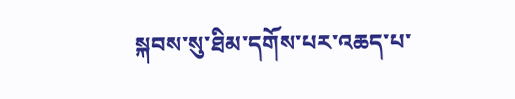སྐབས་སུ་ཐིམ་དགོས་པར་འཆད་པ་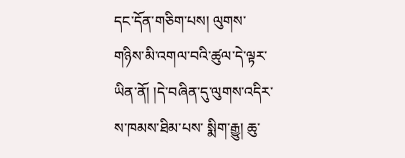དང་དོན་གཅིག་པས། ལུགས་ གཉིས་མི་འགལ་བའི་ཚུལ་དེ་ལྟར་ཡིན་ནོ། །དེ་བཞིན་དུ་ལུགས་འདིར་ས་ཁམས་ཐིམ་པས་ སྨིག་རྒྱུ། ཆུ་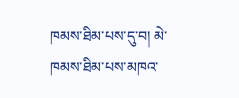ཁམས་ཐིམ་པས་དུ་བ། མེ་ཁམས་ཐིམ་པས་མཁའ་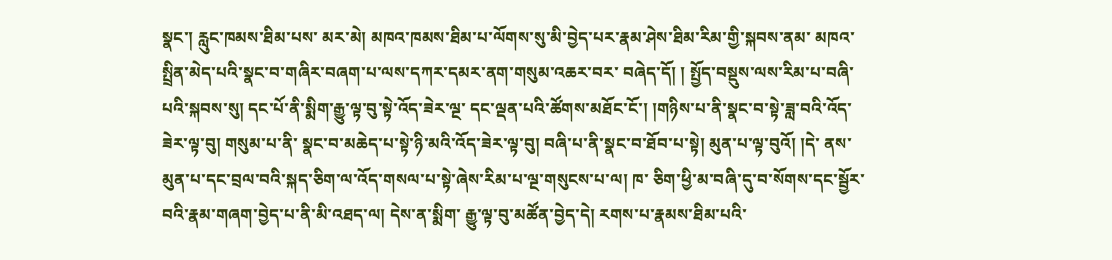སྣང་། རླུང་ཁམས་ཐིམ་པས་ མར་མེ། མཁའ་ཁམས་ཐིམ་པ་ལོགས་སུ་མི་བྱེད་པར་རྣམ་ཤེས་ཐིམ་རིམ་གྱི་སྐབས་ནམ་ མཁའ་སྤྲིན་མེད་པའི་སྣང་བ་གཞིར་བཞག་པ་ལས་དཀར་དམར་ནག་གསུམ་འཆར་བར་ བཞེད་དོ། ། སྤྱོད་བསྡུས་ལས་རིམ་པ་བཞི་པའི་སྐབས་སུ། དང་པོ་ནི་སྨིག་རྒྱུ་ལྟ་བུ་སྟེ་འོད་ཟེར་ལྔ་ དང་ལྡན་པའི་ཚོགས་མཐོང་ངོ་། །གཉིས་པ་ནི་སྣང་བ་སྟེ་ཟླ་བའི་འོད་ཟེར་ལྟ་བུ། གསུམ་པ་ནི་ སྣང་བ་མཆེད་པ་སྟེ་ཉི་མའི་འོད་ཟེར་ལྟ་བུ། བཞི་པ་ནི་སྣང་བ་ཐོབ་པ་སྟེ། མུན་པ་ལྟ་བུའོ། །དེ་ ནས་མུན་པ་དང་བྲལ་བའི་སྐད་ཅིག་ལ་འོད་གསལ་པ་སྟེ་ཞེས་རིམ་པ་ལྔ་གསུངས་པ་ལ། ཁ་ ཅིག་ཕྱི་མ་བཞི་དུ་བ་སོགས་དང་སྦྱོར་བའི་རྣམ་གཞག་བྱེད་པ་ནི་མི་འཐད་ལ། དེས་ན་སྨིག་ རྒྱུ་ལྟ་བུ་མཚོན་བྱེད་དེ། རགས་པ་རྣམས་ཐིམ་པའི་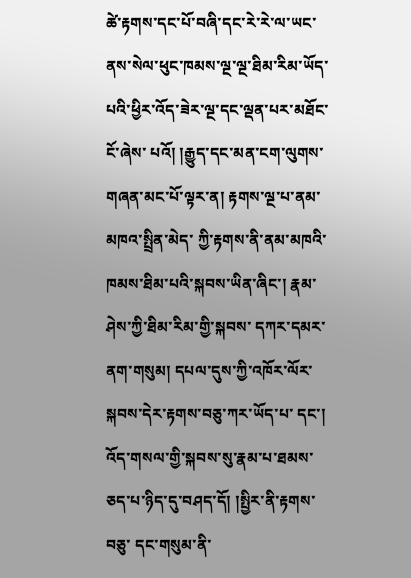ཚེ་རྟགས་དང་པོ་བཞི་དང་རེ་རེ་ལ་ཡང་ ནས་སེལ་ཕུང་ཁམས་ལྔ་ལྔ་ཐིམ་རིམ་ཡོད་པའི་ཕྱིར་འོད་ཟེར་ལྔ་དང་ལྡན་པར་མཐོང་ངོ་ཞེས་ པའོ། །རྒྱུད་དང་མན་ངག་ལུགས་གཞན་མང་པོ་ལྟར་ན། རྟགས་ལྔ་པ་ནམ་མཁའ་སྤྲིན་མེད་ ཀྱི་རྟགས་ནི་ནམ་མཁའི་ཁམས་ཐིམ་པའི་སྐབས་ཡིན་ཞིང་། རྣམ་ཤེས་ཀྱི་ཐིམ་རིམ་གྱི་སྐབས་ དཀར་དམར་ནག་གསུམ། དཔལ་དུས་ཀྱི་འཁོར་ལོར་སྐབས་དེར་རྟགས་བཅུ་ཀར་ཡོད་པ་ དང་། འོད་གསལ་གྱི་སྐབས་སུ་རྣམ་པ་ཐམས་ཅད་པ་ཉིད་དུ་བཤད་དོ། །སྤྱིར་ནི་རྟགས་བཅུ་ དང་གསུམ་ནི་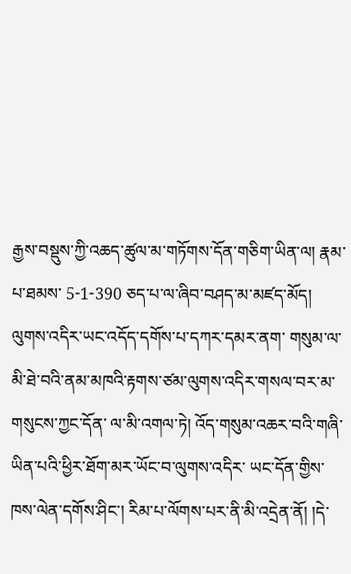རྒྱས་བསྡུས་ཀྱི་འཆད་ཚུལ་མ་གཏོགས་དོན་གཅིག་ཡིན་ལ། རྣམ་པ་ཐམས་ 5-1-390 ཅད་པ་ལ་ཞིབ་བཤད་མ་མཛད་མོད། ལུགས་འདིར་ཡང་འདོད་དགོས་པ་དཀར་དམར་ནག་ གསུམ་ལ་མི་ཐེ་བའི་ནམ་མཁའི་རྟགས་ཙམ་ལུགས་འདིར་གསལ་བར་མ་གསུངས་ཀྱང་དོན་ ལ་མི་འགལ་ཏེ། འོད་གསུམ་འཆར་བའི་གཞི་ཡིན་པའི་ཕྱིར་ཐོག་མར་ཡོང་བ་ལུགས་འདིར་ ཡང་དོན་གྱིས་ཁས་ལེན་དགོས་ཤིང་། རིམ་པ་ལོགས་པར་ནི་མི་འདྲེན་ནོ། །དེ་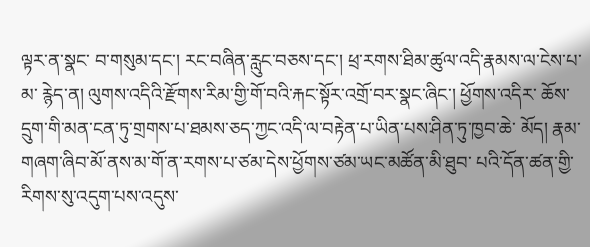ལྟར་ན་སྣང་ བ་གསུམ་དང་། རང་བཞིན་རླུང་བཅས་དང་། ཕྲ་རགས་ཐིམ་ཚུལ་འདི་རྣམས་ལ་ངེས་པ་མ་ རྙེད་ན། ལུགས་འདིའི་རྫོགས་རིམ་གྱི་གོ་བའི་རྐང་སྟོར་འགྲོ་བར་སྣང་ཞིང་། ཕྱོགས་འདིར་ ཆོས་དྲུག་གི་མན་ངན་ཏུ་གྲགས་པ་ཐམས་ཅད་ཀྱང་འདི་ལ་བརྟེན་པ་ཡིན་པས་ཤིན་ཏུ་ཁྱབ་ཆེ་ མོད། རྣམ་གཞག་ཞིབ་མོ་ནས་མ་གོ་ན་རགས་པ་ཙམ་དེས་ཕྱོགས་ཙམ་ཡང་མཚོན་མི་ཐུབ་ པའི་དོན་ཚན་གྱི་རིགས་སུ་འདུག་པས་འདུས་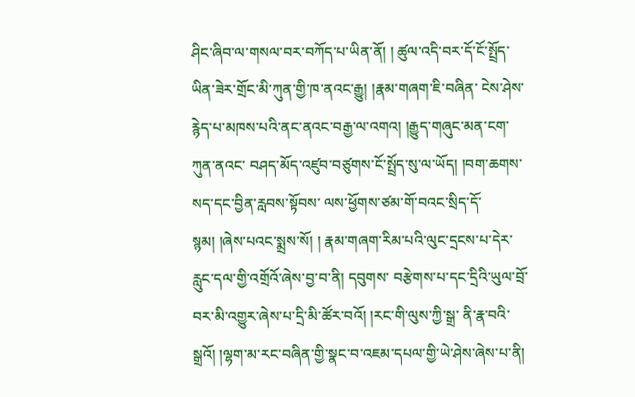ཤིང་ཞིབ་ལ་གསལ་བར་བཀོད་པ་ཡིན་ནོ། ། ཚུལ་འདི་བར་དོ་ངོ་སྤྲོད་ཡིན་ཟེར་གྲོང་མི་ཀུན་གྱི་ཁ་ནའང་རྒྱུ། །རྣམ་གཞག་ཇི་བཞིན་ ངེས་ཤེས་རྙེད་པ་མཁས་པའི་ནང་ནའང་བརྒྱ་ལ་འགའ། །རྒྱུད་གཞུང་མན་ངག་ཀུན་ནའང་ བཤད་མོད་འཛུབ་བཙུགས་ངོ་སྤྲོད་སུ་ལ་ཡོད། །བག་ཆགས་སད་དང་བྱིན་རླབས་སྟོབས་ ལས་ཕྱོགས་ཙམ་གོ་བའང་སྲིད་དོ་སྙམ། །ཞེས་པའང་སྨྲས་སོ། ། རྣམ་གཞག་རིམ་པའི་ལུང་དྲངས་པ་དེར་རླུང་དལ་གྱི་འགྲོའོ་ཞེས་བྱ་བ་ནི། དབུགས་ བརྩེགས་པ་དང་དྲིའི་ཡུལ་བྲོ་བར་མི་འགྱུར་ཞེས་པ་དྲི་མི་ཚོར་བའོ། །རང་གི་ལུས་ཀྱི་སྒྲ་ ནི་རྣ་བའི་སྒྲའོ། །ལྷག་མ་རང་བཞིན་གྱི་སྣང་བ་འཇམ་དཔལ་གྱི་ཡེ་ཤེས་ཞེས་པ་ནི།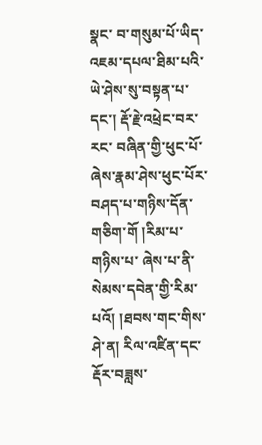སྣང་ བ་གསུམ་པོ་ཡིད་འཇམ་དཔལ་ཐིམ་པའི་ཡེ་ཤེས་སུ་བསྟན་པ་དང་། རྡོ་རྗེ་འཕྲེང་བར་རང་ བཞིན་གྱི་ཕུང་པོ་ཞེས་རྣམ་ཤེས་ཕུང་པོར་བཤད་པ་གཉིས་དོན་གཅིག་གོ །རིམ་པ་གཉིས་པ་ ཞེས་པ་ནི་སེམས་དབེན་གྱི་རིམ་པའོ། །ཐབས་གང་གིས་ཤེ་ན། རིལ་འཛིན་དང་རྡོར་བཟླས་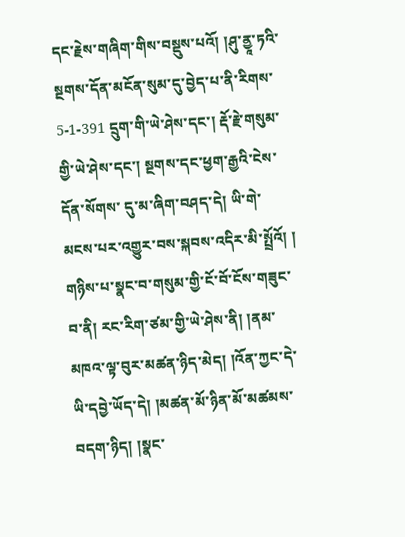དང་རྗེས་གཞིག་གིས་བསྡུས་པའོ། །ཤུ་ནྱཱ་ཏའི་སྔགས་དོན་མངོན་སུམ་དུ་བྱེད་པ་ནི་རིགས་ 5-1-391 དྲུག་གི་ཡེ་ཤེས་དང་། རྡོ་རྗེ་གསུམ་གྱི་ཡེ་ཤེས་དང་། སྔགས་དང་ཕྱག་རྒྱའི་ངེས་དོན་སོགས་ དུ་མ་ཞིག་བཤད་དེ། ཡི་གེ་མངས་པར་འགྱུར་བས་སྐབས་འདིར་མི་སྤྲོའོ། ། གཉིས་པ་སྣང་བ་གསུམ་གྱི་ངོ་བོ་ངོས་གཟུང་བ་ནི། རང་རིག་ཙམ་གྱི་ཡེ་ཤེས་ནི། །ནམ་ མཁའ་ལྟ་བུར་མཚན་ཉིད་མེད། །འོན་ཀྱང་དེ་ཡི་དབྱེ་ཡོད་དེ། །མཚན་མོ་ཉིན་མོ་མཚམས་ བདག་ཉིད། །སྣང་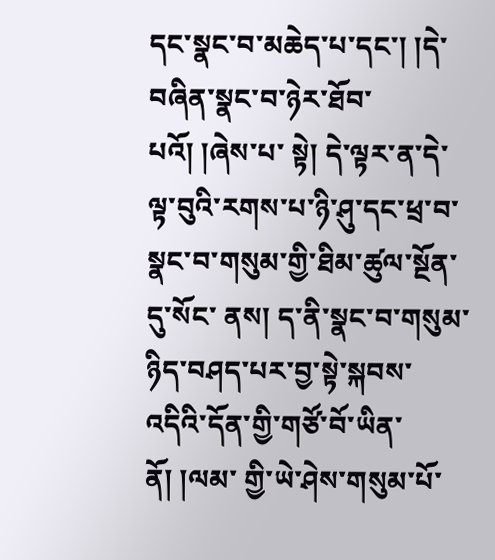དང་སྣང་བ་མཆེད་པ་དང་། །དེ་བཞིན་སྣང་བ་ཉེར་ཐོབ་པའོ། །ཞེས་པ་ སྟེ། དེ་ལྟར་ན་དེ་ལྟ་བུའི་རགས་པ་ཉི་ཤུ་དང་ཕྲ་བ་སྣང་བ་གསུམ་གྱི་ཐིམ་ཚུལ་སྔོན་དུ་སོང་ ནས། ད་ནི་སྣང་བ་གསུམ་ཉིད་བཤད་པར་བྱ་སྟེ་སྐབས་འདིའི་དོན་གྱི་གཙོ་བོ་ཡིན་ནོ། །ལམ་ གྱི་ཡེ་ཤེས་གསུམ་པོ་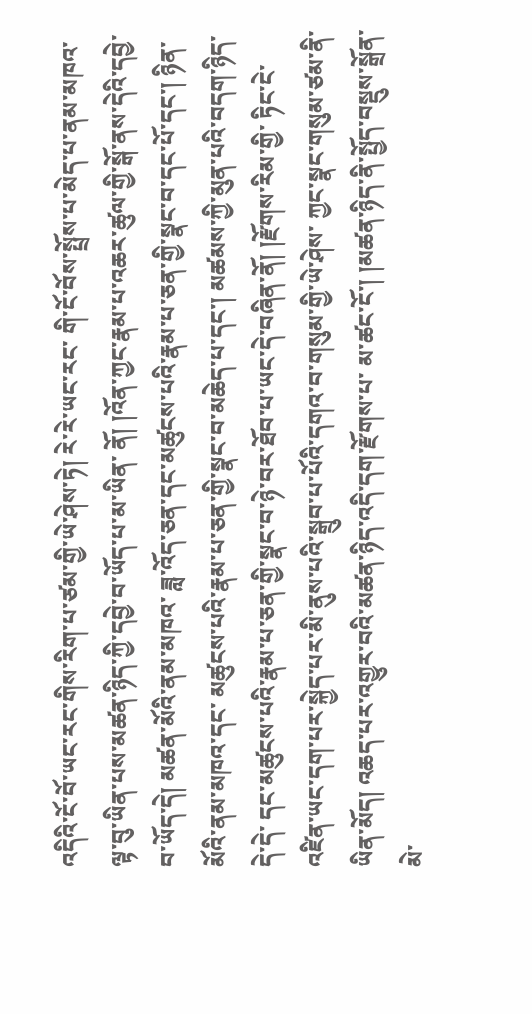འདིའི་ངོ་བོ་ཡང་རང་གིས་རིག་པ་ཙམ་གྱི་ཡེ་ཤེས་ཏེ། རེ་རེ་ཡང་རང་ གི་ངོ་བོས་སྤྲོས་པ་མེད་པ་ནམ་མཁའ་ལྟ་བུ་ཡིན་པས་མཚན་ཉིད་ཀྱི་དབྱེ་བ་ཡོད་པ་མ་ཡིན་ ནོ། །འོན་ཀྱང་རྣམ་པ་འཆར་ཚུལ་གྱི་སྒོ་ནས་དེའི་དབྱེ་བ་ཡོད་དེ། མཚན་མོའི་ནམ་མཁའ་ ཟླ་འོད་ཅན་དང་མཚུངས་པའི་རྣམ་པ་ཅན་གྱི་སྣང་བ་དང་པོ་དང་། ཉིན་མོའི་ནམ་མཁའ་དང་ མཚུངས་པའི་རྣམ་པ་ཅན་གྱི་སྣང་བ་མཆེད་པ་དང་། མཚམས་ཀྱི་མུན་པའི་བདག་ཉིད་དེ་དེ་ དང་མཚུངས་པའི་རྣམ་པ་ཅན་གྱི་སྣང་བ་ཉེ་བར་ཐོབ་པ་ཡང་དེ་བཞིན་ནོ། །རྫོགས་རིམ་གྱི་ ཏིང་ངེ་འཛིན་ཡང་དག་པར་སྐྱེད་པར་མི་ནུས་པའི་སྒྲུབ་པ་པོའི་དགའ་བ་གསུམ་གྱི་ཡེ་ཤེས་ ཀྱང་སྣང་གསུམ་ཙམ་ནི་ཡིན་མོད། འཆད་པར་འགྱུར་བའི་མཚན་ཉིད་འདི་དག་རྫོགས་པ་ མ་ཚང་ངོ་། །མཚན་ཉིད་ནི་སྤྱོད་བསྡུས་སྒྲོན་མེ་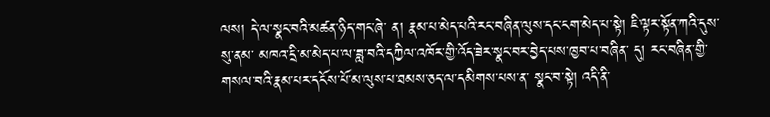ལས། དེ་ལ་སྣང་བའི་མཚན་ཉིད་གང་ཞེ་ ན། རྣམ་པ་མེད་པའི་རང་བཞིན་ལུས་དང་ངག་མེད་པ་སྟེ། ཇི་ལྟར་སྟོན་ཀའི་དུས་སུ་ནམ་ མཁའ་དྲི་མ་མེད་པ་ལ་ཟླ་བའི་དཀྱིལ་འཁོར་གྱི་འོད་ཟེར་སྣང་བར་བྱེད་པས་ཁྱབ་པ་བཞིན་ དུ། རང་བཞིན་གྱི་གསལ་བའི་རྣམ་པར་དངོས་པོ་མ་ལུས་པ་ཐམས་ཅད་ལ་དམིགས་པས་ན་ སྣང་བ་སྟེ། འདི་ནི་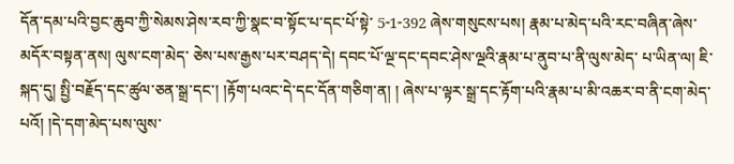དོན་དམ་པའི་བྱང་ཆུབ་ཀྱི་སེམས་ཤེས་རབ་ཀྱི་སྣང་བ་སྟོང་པ་དང་པོ་སྟེ་ 5-1-392 ཞེས་གསུངས་པས། རྣམ་པ་མེད་པའི་རང་བཞིན་ཞེས་མདོར་བསྟན་ནས། ལུས་ངག་མེད་ ཅེས་པས་རྒྱས་པར་བཤད་དེ། དབང་པོ་ལྔ་དང་དབང་ཤེས་ལྔའི་རྣམ་པ་ནུབ་པ་ནི་ལུས་མེད་ པ་ཡིན་ལ། ཇི་སྐད་དུ། སྤྱི་བརྗོད་དང་ཚུལ་ཅན་སྒྲ་དང་། །རྟོག་པའང་དེ་དང་དོན་གཅིག་ན། ། ཞེས་པ་ལྟར་སྒྲ་དང་རྟོག་པའི་རྣམ་པ་མི་འཆར་བ་ནི་ངག་མེད་པའོ། །དེ་དག་མེད་པས་ལུས་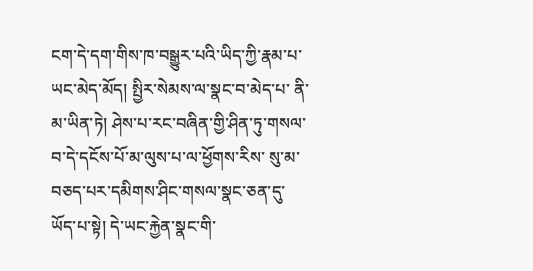ངག་དེ་དག་གིས་ཁ་བསྒྱུར་པའི་ཡིད་ཀྱི་རྣམ་པ་ཡང་མེད་མོད། སྤྱིར་སེམས་ལ་སྣང་བ་མེད་པ་ ནི་མ་ཡིན་ཏེ། ཤེས་པ་རང་བཞིན་གྱི་ཤིན་ཏུ་གསལ་བ་དེ་དངོས་པོ་མ་ལུས་པ་ལ་ཕྱོགས་རིས་ སུ་མ་བཅད་པར་དམིགས་ཤིང་གསལ་སྣང་ཅན་དུ་ཡོད་པ་སྟེ། དེ་ཡང་རྐྱེན་སྣང་གི་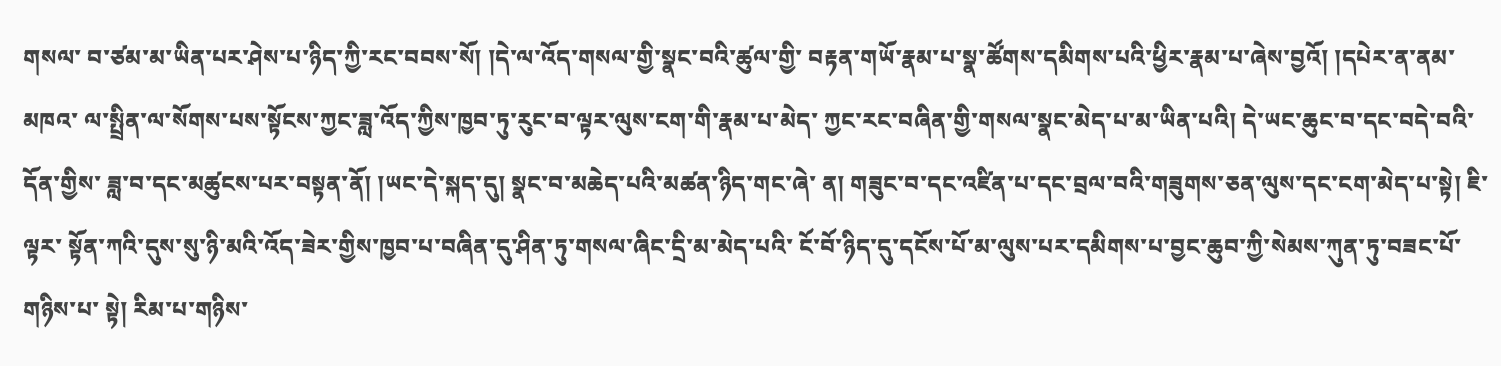གསལ་ བ་ཙམ་མ་ཡིན་པར་ཤེས་པ་ཉིད་ཀྱི་རང་བབས་སོ། །དེ་ལ་འོད་གསལ་གྱི་སྣང་བའི་ཚུལ་གྱི་ བརྟན་གཡོ་རྣམ་པ་སྣ་ཚོགས་དམིགས་པའི་ཕྱིར་རྣམ་པ་ཞེས་བྱའོ། །དཔེར་ན་ནམ་མཁའ་ ལ་སྤྲིན་ལ་སོགས་པས་སྟོངས་ཀྱང་ཟླ་འོད་ཀྱིས་ཁྱབ་ཏུ་རུང་བ་ལྟར་ལུས་ངག་གི་རྣམ་པ་མེད་ ཀྱང་རང་བཞིན་གྱི་གསལ་སྣང་མེད་པ་མ་ཡིན་པའི། དེ་ཡང་ཆུང་བ་དང་བདེ་བའི་དོན་གྱིས་ ཟླ་བ་དང་མཚུངས་པར་བསྟན་ནོ། །ཡང་དེ་སྐད་དུ། སྣང་བ་མཆེད་པའི་མཚན་ཉིད་གང་ཞེ་ ན། གཟུང་བ་དང་འཛིན་པ་དང་བྲལ་བའི་གཟུགས་ཅན་ལུས་དང་ངག་མེད་པ་སྟེ། ཇི་ལྟར་ སྟོན་ཀའི་དུས་སུ་ཉི་མའི་འོད་ཟེར་གྱིས་ཁྱབ་པ་བཞིན་དུ་ཤིན་ཏུ་གསལ་ཞིང་དྲི་མ་མེད་པའི་ ངོ་བོ་ཉིད་དུ་དངོས་པོ་མ་ལུས་པར་དམིགས་པ་བྱང་ཆུབ་ཀྱི་སེམས་ཀུན་ཏུ་བཟང་པོ་གཉིས་པ་ སྟེ། རིམ་པ་གཉིས་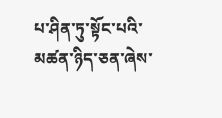པ་ཤིན་ཏུ་སྟོང་པའི་མཚན་ཉིད་ཅན་ཞེས་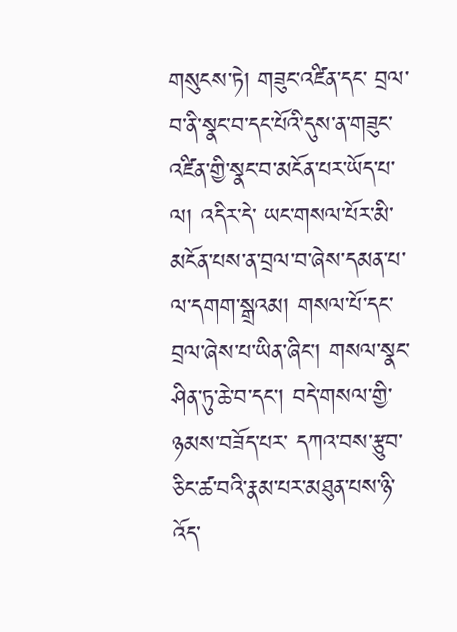གསུངས་ཏེ། གཟུང་འཛིན་དང་ བྲལ་བ་ནི་སྣང་བ་དང་པོའི་དུས་ན་གཟུང་འཛིན་གྱི་སྣང་བ་མངོན་པར་ཡོད་པ་ལ། འདིར་དེ་ ཡང་གསལ་པོར་མི་མངོན་པས་ན་བྲལ་བ་ཞེས་དམན་པ་ལ་དགག་སྒྲའམ། གསལ་པོ་དང་ བྲལ་ཞེས་པ་ཡིན་ཞིང་། གསལ་སྣང་ཤིན་ཏུ་ཆེ་བ་དང་། བདེ་གསལ་གྱི་ཉམས་བཟོད་པར་ དཀའ་བས་རྩུབ་ཅིང་ཚ་བའི་རྣམ་པར་མཐུན་པས་ཉི་འོད་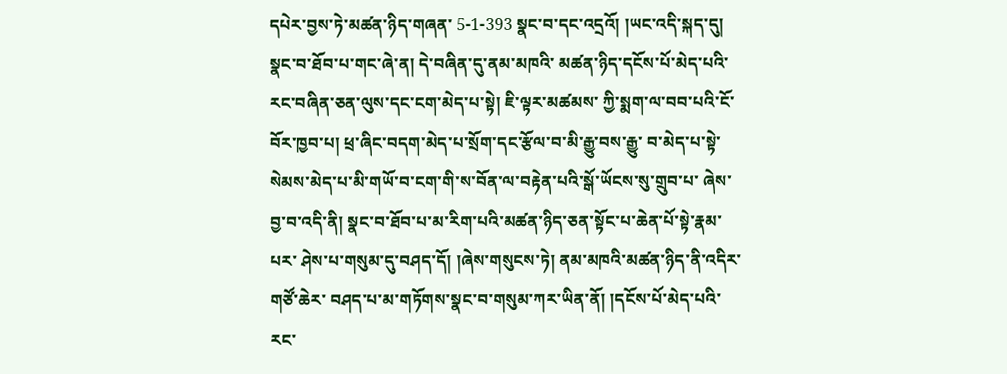དཔེར་བྱས་ཏེ་མཚན་ཉིད་གཞན་ 5-1-393 སྣང་བ་དང་འདྲའོ། །ཡང་འདི་སྐད་དུ། སྣང་བ་ཐོབ་པ་གང་ཞེ་ན། དེ་བཞིན་དུ་ནམ་མཁའི་ མཚན་ཉིད་དངོས་པོ་མེད་པའི་རང་བཞིན་ཅན་ལུས་དང་ངག་མེད་པ་སྟེ། ཇི་ལྟར་མཚམས་ ཀྱི་སྨག་ལ་བབ་པའི་ངོ་བོར་ཁྱབ་པ། ཕྲ་ཞིང་བདག་མེད་པ་སྲོག་དང་རྩོལ་བ་མི་རྒྱུ་བས་རྒྱུ་ བ་མེད་པ་སྟེ་སེམས་མེད་པ་མི་གཡོ་བ་ངག་གི་ས་བོན་ལ་བརྟེན་པའི་སྒོ་ཡོངས་སུ་གྲུབ་པ་ ཞེས་བྱ་བ་འདི་ནི། སྣང་བ་ཐོབ་པ་མ་རིག་པའི་མཚན་ཉིད་ཅན་སྟོང་པ་ཆེན་པོ་སྟེ་རྣམ་པར་ ཤེས་པ་གསུམ་དུ་བཤད་དོ། །ཞེས་གསུངས་ཏེ། ནམ་མཁའི་མཚན་ཉིད་ནི་འདིར་གཙོ་ཆེར་ བཤད་པ་མ་གཏོགས་སྣང་བ་གསུམ་ཀར་ཡིན་ནོ། །དངོས་པོ་མེད་པའི་རང་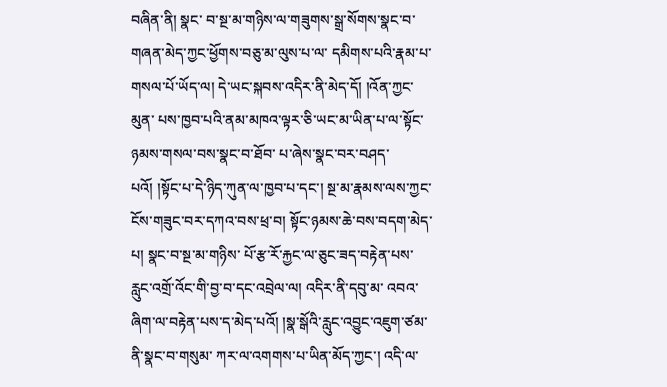བཞིན་ནི། སྣང་ བ་སྔ་མ་གཉིས་ལ་གཟུགས་སྒྲ་སོགས་སྣང་བ་གཞན་མེད་ཀྱང་ཕྱོགས་བཅུ་མ་ལུས་པ་ལ་ དམིགས་པའི་རྣམ་པ་གསལ་པོ་ཡོད་ལ། དེ་ཡང་སྐབས་འདིར་ནི་མེད་དོ། །འོན་ཀྱང་མུན་ པས་ཁྱབ་པའི་ནམ་མཁའ་ལྟར་ཅི་ཡང་མ་ཡིན་པ་ལ་སྟོང་ཉམས་གསལ་བས་སྣང་བ་ཐོབ་ པ་ཞེས་སྣང་བར་བཤད་པའོ། །སྟོང་པ་དེ་ཉིད་ཀུན་ལ་ཁྱབ་པ་དང་། སྔ་མ་རྣམས་ལས་ཀྱང་ ངོས་གཟུང་བར་དཀའ་བས་ཕྲ་བ། སྟོང་ཉམས་ཆེ་བས་བདག་མེད་པ། སྣང་བ་སྔ་མ་གཉིས་ པོ་རྩ་རོ་རྐྱང་ལ་ཅུང་ཟད་བརྟེན་པས་རླུང་འགྲོ་འོང་གི་བྱ་བ་དང་འབྲེལ་ལ། འདིར་ནི་དབུ་མ་ འབའ་ཞིག་ལ་བརྟེན་པས་ད་མེད་པའོ། །སྣ་སྒོའི་རླུང་འབྱུང་འཇུག་ཙམ་ནི་སྣང་བ་གསུམ་ ཀར་ལ་འགགས་པ་ཡིན་མོད་ཀྱང་། འདི་ལ་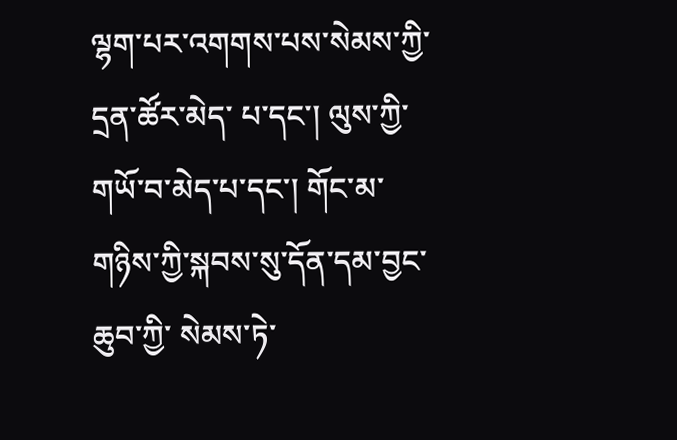ལྷག་པར་འགགས་པས་སེམས་ཀྱི་དྲན་ཚོར་མེད་ པ་དང་། ལུས་ཀྱི་གཡོ་བ་མེད་པ་དང་། གོང་མ་གཉིས་ཀྱི་སྐབས་སུ་དོན་དམ་བྱང་ཆུབ་ཀྱི་ སེམས་ཏེ་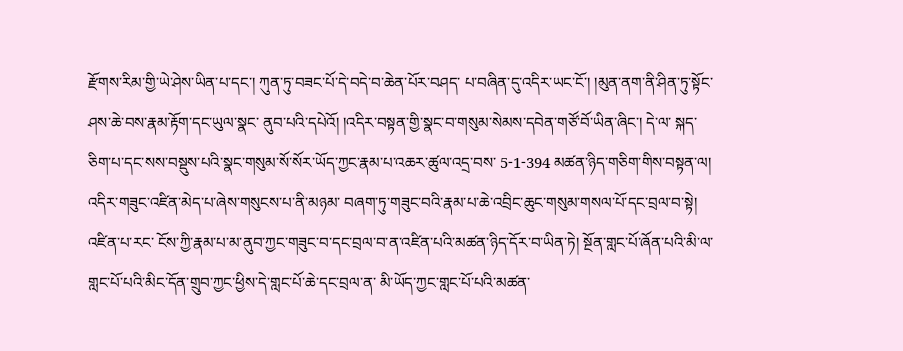རྫོགས་རིམ་གྱི་ཡེ་ཤེས་ཡིན་པ་དང་། ཀུན་ཏུ་བཟང་པོ་དེ་བདེ་བ་ཆེན་པོར་བཤད་ པ་བཞིན་དུ་འདིར་ཡང་ངོ་། །མུན་ནག་ནི་ཤིན་ཏུ་སྟོང་ཤས་ཆེ་བས་རྣམ་རྟོག་དང་ཡུལ་སྣང་ ནུབ་པའི་དཔེའོ། །འདིར་བསྟན་གྱི་སྣང་བ་གསུམ་སེམས་དབེན་གཙོ་བོ་ཡིན་ཞིང་། དེ་ལ་ སྐད་ཅིག་པ་དང་སས་བསྡུས་པའི་སྣང་གསུམ་སོ་སོར་ཡོད་ཀྱང་རྣམ་པ་འཆར་ཚུལ་འདྲ་བས་ 5-1-394 མཚན་ཉིད་གཅིག་གིས་བསྟན་ལ། འདིར་གཟུང་འཛིན་མེད་པ་ཞེས་གསུངས་པ་ནི་མཉམ་ བཞག་ཏུ་གཟུང་བའི་རྣམ་པ་ཆེ་འབྲིང་ཆུང་གསུམ་གསལ་པོ་དང་བྲལ་བ་སྟེ། འཛིན་པ་རང་ ངོས་ཀྱི་རྣམ་པ་མ་ནུབ་ཀྱང་གཟུང་བ་དང་བྲལ་བ་ན་འཛིན་པའི་མཚན་ཉིད་དོར་བ་ཡིན་ཏེ། སྔོན་གླང་པོ་ཞོན་པའི་མི་ལ་གླང་པོ་པའི་མིང་དོན་གྲུབ་ཀྱང་ཕྱིས་དེ་གླང་པོ་ཆེ་དང་བྲལ་ན་ མི་ཡོད་ཀྱང་གླང་པོ་པའི་མཚན་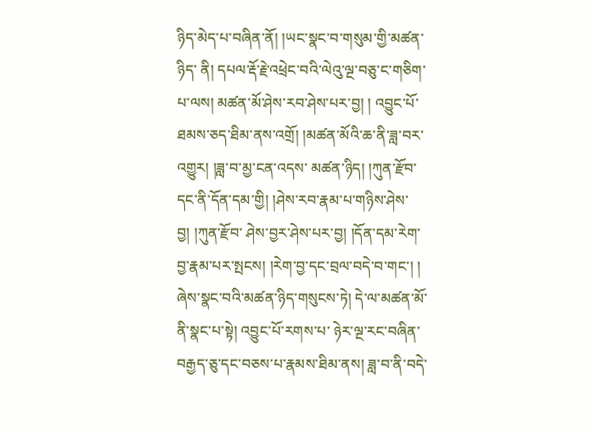ཉིད་མེད་པ་བཞིན་ནོ། །ཡང་སྣང་བ་གསུམ་གྱི་མཚན་ཉིད་ ནི། དཔལ་རྡོ་རྗེ་འཕྲེང་བའི་ལེའུ་ལྔ་བཅུ་ང་གཅིག་པ་ལས། མཚན་མོ་ཤེས་རབ་ཤེས་པར་བྱ། ། འབྱུང་པོ་ཐམས་ཅད་ཐིམ་ནས་འགྲོ། །མཚན་མོའི་ཆ་ནི་ཟླ་བར་འགྱུར། །ཟླ་བ་མྱ་ངན་འདས་ མཚན་ཉིད། །ཀུན་རྫོབ་དང་ནི་དོན་དམ་གྱི། །ཤེས་རབ་རྣམ་པ་གཉིས་ཤེས་བྱ། །ཀུན་རྫོབ་ ཤེས་བྱར་ཤེས་པར་བྱ། །དོན་དམ་རེག་བྱ་རྣམ་པར་སྤངས། །རེག་བྱ་དང་བྲལ་བདེ་བ་གང་། ། ཞེས་སྣང་བའི་མཚན་ཉིད་གསུངས་ཏེ། དེ་ལ་མཚན་མོ་ནི་སྣང་པ་སྟེ། འབྱུང་པོ་རགས་པ་ ཉེར་ལྔ་རང་བཞིན་བརྒྱད་ཅུ་དང་བཅས་པ་རྣམས་ཐིམ་ནས། ཟླ་བ་ནི་བདེ་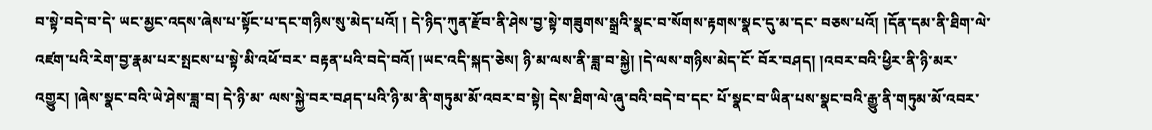བ་སྟེ་བདེ་བ་དེ་ ཡང་མྱང་འདས་ཞེས་པ་སྟོང་པ་དང་གཉིས་སུ་མེད་པའོ། ། དེ་ཉིད་ཀུན་རྫོབ་ནི་ཤེས་བྱ་སྟེ་གཟུགས་སྒྲའི་སྣང་བ་སོགས་རྟགས་སྣང་དུ་མ་དང་ བཅས་པའོ། །དོན་དམ་ནི་ཐིག་ལེ་འཛག་པའི་རེག་བྱ་རྣམ་པར་སྤངས་པ་སྟེ་མི་འཕོ་བར་ བརྟན་པའི་བདེ་བའོ། །ཡང་འདི་སྐད་ཅེས། ཉི་མ་ལས་ནི་ཟླ་བ་སྐྱེ། །དེ་ལས་གཉིས་མེད་ངོ་ བོར་བཤད། །འབར་བའི་ཕྱིར་ནི་ཉི་མར་འགྱུར། །ཞེས་སྣང་བའི་ཡེ་ཤེས་ཟླ་བ། དེ་ཉི་མ་ ལས་སྐྱེ་བར་བཤད་པའི་ཉི་མ་ནི་གཏུམ་མོ་འབར་བ་སྟེ། དེས་ཐིག་ལེ་ཞུ་བའི་བདེ་བ་དང་ པོ་སྣང་བ་ཡིན་པས་སྣང་བའི་རྒྱུ་ནི་གཏུམ་མོ་འབར་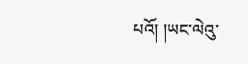པའོ། །ཡང་ལེའུ་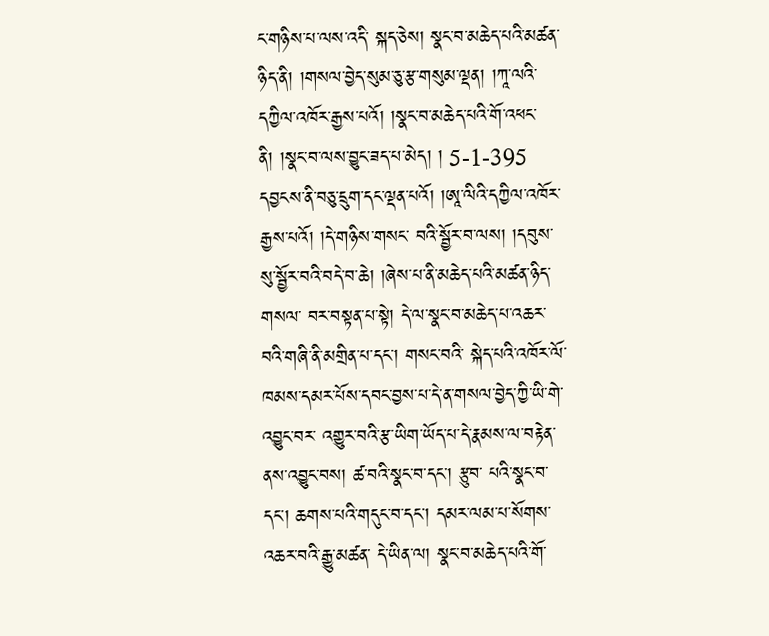ང་གཉིས་པ་ལས་འདི་ སྐད་ཅེས། སྣང་བ་མཆེད་པའི་མཚན་ཉིད་ནི། །གསལ་བྱེད་སུམ་ཅུ་རྩ་གསུམ་ལྡན། །ཀཱ་ལའི་ དཀྱིལ་འཁོར་རྒྱས་པའོ། །སྣང་བ་མཆེད་པའི་གོ་འཕང་ནི། །སྣང་བ་ལས་བྱུང་ཟད་པ་མེད། ། 5-1-395 དབྱངས་ནི་བཅུ་དྲུག་དང་ལྡན་པའོ། །ཨཱ་ལིའི་དཀྱིལ་འཁོར་རྒྱས་པའོ། །དེ་གཉིས་གསང་ བའི་སྦྱོར་བ་ལས། །དབུས་སུ་སྦྱོར་བའི་བདེ་བ་ཆེ། །ཞེས་པ་ནི་མཆེད་པའི་མཚན་ཉིད་གསལ་ བར་བསྟན་པ་སྟེ། དེ་ལ་སྣང་བ་མཆེད་པ་འཆར་བའི་གཞི་ནི་མགྲིན་པ་དང་། གསང་བའི་ སྐེད་པའི་འཁོར་ལོ་ཁམས་དམར་པོས་དབང་བྱས་པ་དེ་ན་གསལ་བྱེད་ཀྱི་ཡི་གེ་འབྱུང་བར་ འགྱུར་བའི་རྩ་ཡིག་ཡོད་པ་དེ་རྣམས་ལ་བརྟེན་ནས་འབྱུང་བས། ཚ་བའི་སྣང་བ་དང་། རྩུབ་ པའི་སྣང་བ་དང་། ཆགས་པའི་གདུང་བ་དང་། དམར་ལམ་པ་སོགས་འཆར་བའི་རྒྱུ་མཚན་ དེ་ཡིན་ལ། སྣང་བ་མཆེད་པའི་གོ་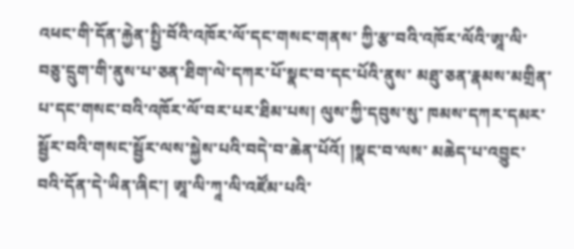འཕང་གི་དོན་རྐྱེན་སྤྱི་བོའི་འཁོར་ལོ་དང་གསང་གནས་ ཀྱི་རྩ་བའི་འཁོར་ལོའི་ཨཱ་ལི་བཅུ་དྲུག་གི་ནུས་པ་ཅན་ཐིག་ལེ་དཀར་པོ་སྣང་བ་དང་པོའི་ནུས་ མཐུ་ཅན་རྣམས་མགྲིན་པ་དང་གསང་བའི་འཁོར་ལོ་བར་པར་ཐིམ་པས། ལུས་ཀྱི་དབུས་སུ་ ཁམས་དཀར་དམར་སྦྱོར་བའི་གསང་སྦྱོར་ལས་སྐྱེས་པའི་བདེ་བ་ཆེན་པོའོ། །སྣང་བ་ལས་ མཆེད་པ་འབྱུང་བའི་དོན་དེ་ཡིན་ཞིང་། ཨཱ་ལི་ཀཱ་ལི་འཛོམ་པའི་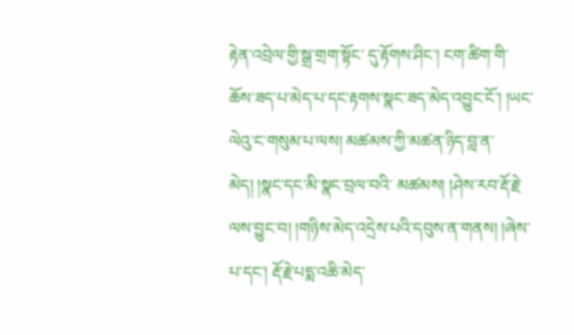རྟེན་འབྲེལ་གྱི་སྒྲ་གྲག་སྟོང་ དུ་རྟོགས་ཤིང་། ངག་ཚིག་གི་ཆོས་ཟད་པ་མེད་པ་དང་རྟགས་སྣང་ཟད་མེད་འབྱུང་ངོ་། །ཡང་ ལེའུ་ང་གསུམ་པ་ལས། མཚམས་ཀྱི་མཚན་ཉིད་བླ་ན་མེད། །སྣང་དང་མི་སྣང་བྲལ་བའི་ མཚམས། །ཤེས་རབ་རྡོ་རྗེ་ལས་བྱུང་བ། །གཉིས་མེད་འདྲེས་པའི་དབུས་ན་གནས། །ཞེས་ པ་དང་། རྡོ་རྗེ་པདྨ་འཆི་མེད་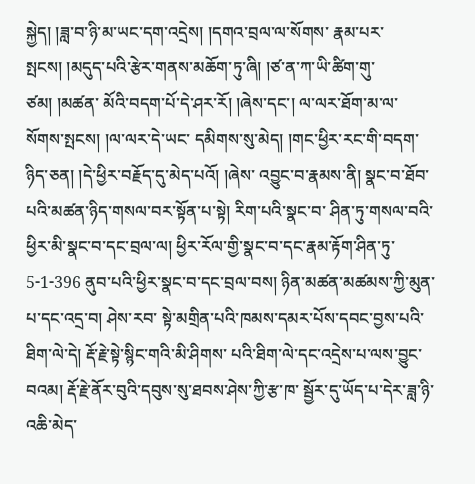སྐྱེད། །ཟླ་བ་ཉི་མ་ཡང་དག་འདྲེས། །དགའ་བྲལ་ལ་སོགས་ རྣམ་པར་སྤངས། །མདུད་པའི་རྩེར་གནས་མཆོག་ཏུ་ཞི། །ཙ་ན་ཀ་ཡི་ཚིག་གུ་ཙམ། །མཚན་ མོའི་བདག་པོ་དེ་ཤར་རོ། །ཞེས་དང་། ལ་ལར་ཐོག་མ་ལ་སོགས་སྤངས། །ལ་ལར་དེ་ཡང་ དམིགས་སུ་མེད། །གང་ཕྱིར་རང་གི་བདག་ཉིད་ཅན། །དེ་ཕྱིར་བརྗོད་དུ་མེད་པའོ། །ཞེས་ འབྱུང་བ་རྣམས་ནི། སྣང་བ་ཐོབ་པའི་མཚན་ཉིད་གསལ་བར་སྟོན་པ་སྟེ། རིག་པའི་སྣང་བ་ ཤིན་ཏུ་གསལ་བའི་ཕྱིར་མི་སྣང་བ་དང་བྲལ་ལ། ཕྱིར་རོལ་གྱི་སྣང་བ་དང་རྣམ་རྟོག་ཤིན་ཏུ་ 5-1-396 ནུབ་པའི་ཕྱིར་སྣང་བ་དང་བྲལ་བས། ཉིན་མཚན་མཚམས་ཀྱི་མུན་པ་དང་འདྲ་བ། ཤེས་རབ་ སྟེ་མགྲིན་པའི་ཁམས་དམར་པོས་དབང་བྱས་པའི་ཐིག་ལེ་དེ། རྡོ་རྗེ་སྟེ་སྙིང་གའི་མི་ཤིགས་ པའི་ཐིག་ལེ་དང་འདྲེས་པ་ལས་བྱུང་བའམ། རྡོ་རྗེ་ནོར་བུའི་དབུས་སུ་ཐབས་ཤེས་ཀྱི་རྩ་ཁ་ སྦྱོར་དུ་ཡོད་པ་དེར་ཟླ་ཉི་འཆི་མེད་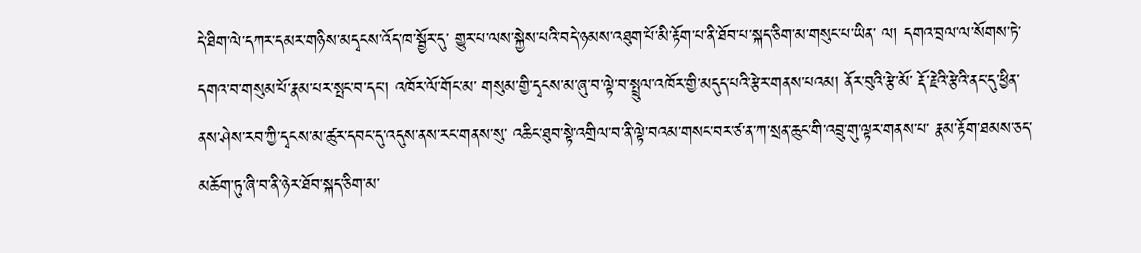དེ་ཐིག་ལེ་དཀར་དམར་གཉིས་མདྭངས་འོད་ཁ་སྦྱོར་དུ་ གྱུར་པ་ལས་སྐྱེས་པའི་བདེ་ཉམས་འཐུག་པོ་མི་རྟོག་པ་ནི་ཐོབ་པ་སྐད་ཅིག་མ་གསུང་པ་ཡིན་ ལ། དགའ་བྲལ་ལ་སོགས་ཏེ་དགའ་བ་གསུམ་པོ་རྣམ་པར་སྤང་བ་དང་། འཁོར་ལོ་གོང་མ་ གསུམ་གྱི་དྭངས་མ་ཞུ་བ་ལྟེ་བ་སྤྲུལ་འཁོར་གྱི་མདུད་པའི་རྩེར་གནས་པའམ། ནོར་བུའི་རྩེ་མོ་ རྡོ་རྗེའི་རྩེའི་ནང་དུ་ཕྱིན་ནས་ཤེས་རབ་ཀྱི་དྭངས་མ་ཚུར་དབང་དུ་འདུས་ནས་རང་གནས་སུ་ འཆིང་ཐུབ་སྟེ་འགྲིལ་བ་ནི་ལྟེ་བའམ་གསང་བར་ཙ་ན་ཀ་སྲན་ཆུང་གི་འབྲུ་གུ་ལྟར་གནས་པ་ རྣམ་རྟོག་ཐམས་ཅད་མཆོག་ཏུ་ཞི་བ་ནི་ཉེར་ཐོབ་སྐད་ཅིག་མ་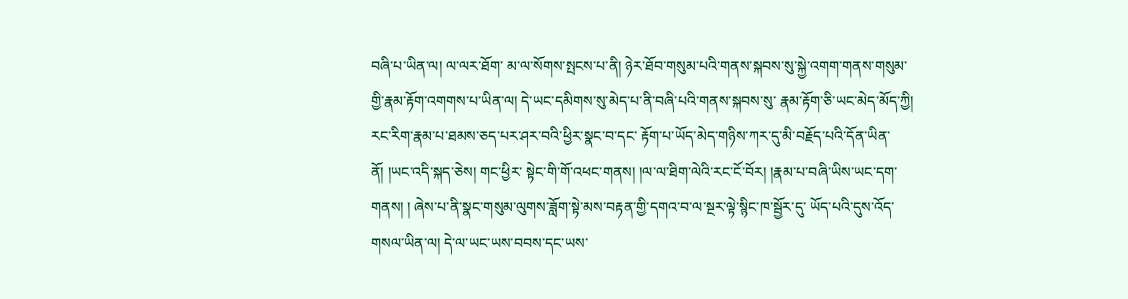བཞི་པ་ཡིན་ལ། ལ་ལར་ཐོག་ མ་ལ་སོགས་སྤངས་པ་ནི། ཉེར་ཐོབ་གསུམ་པའི་གནས་སྐབས་སུ་སྐྱེ་འགག་གནས་གསུམ་ གྱི་རྣམ་རྟོག་འགགས་པ་ཡིན་ལ། དེ་ཡང་དམིགས་སུ་མེད་པ་ནི་བཞི་པའི་གནས་སྐབས་སུ་ རྣམ་རྟོག་ཅི་ཡང་མེད་མོད་ཀྱི། རང་རིག་རྣམ་པ་ཐམས་ཅད་པར་ཤར་བའི་ཕྱིར་སྣང་བ་དང་ རྟོག་པ་ཡོད་མེད་གཉིས་ཀར་དུ་མི་བརྗོད་པའི་དོན་ཡིན་ནོ། །ཡང་འདི་སྐད་ཅེས། གང་ཕྱིར་ སྟེང་གི་གོ་འཕང་གནས། །ལ་ལ་ཐིག་ལེའི་རང་ངོ་བོར། །རྣམ་པ་བཞི་ཡིས་ཡང་དག་གནས། ། ཞེས་པ་ནི་སྣང་གསུམ་ལུགས་ཟློག་སྟེ་མས་བརྟན་གྱི་དགའ་བ་ལ་སྔར་ལྟེ་སྙིང་ཁ་སྦྱོར་དུ་ ཡོད་པའི་དུས་འོད་གསལ་ཡིན་ལ། དེ་ལ་ཡང་ཡས་བབས་དང་ཡས་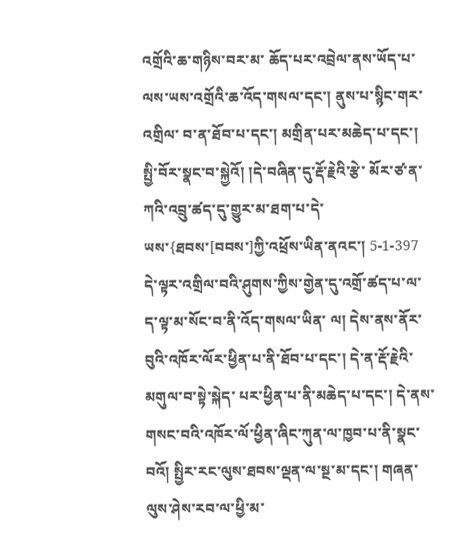འགྲོའི་ཆ་གཉིས་བར་མ་ ཆོད་པར་འབྲེལ་ནས་ཡོད་པ་ལས་ཡས་འགྲོའི་ཆ་འོད་གསལ་དང་། ནུས་པ་སྙིང་གར་འགྲིལ་ བ་ན་ཐོབ་པ་དང་། མགྲིན་པར་མཆེད་པ་དང་། སྤྱི་བོར་སྣང་བ་སྐྱེའོ། །དེ་བཞིན་དུ་རྡོ་རྗེའི་རྩེ་ མོར་ཙ་ན་ཀའི་འབྲུ་ཚད་དུ་གྱུར་མ་ཐག་པ་དེ་ཡས་{ཐབས་[བབས་]ཀྱི་འཕྲོས་ཡིན་ནའང་། 5-1-397 དེ་ལྟར་འགྲིལ་བའི་ཤུགས་ཀྱིས་གྱེན་དུ་འགྲོ་ཚད་པ་ལ་ད་ལྟ་མ་སོང་བ་ནི་འོད་གསལ་ཡིན་ ལ། དེས་ནས་ནོར་བུའི་འཁོར་ལོར་ཕྱིན་པ་ནི་ཐོབ་པ་དང་། དེ་ན་རྡོ་རྗེའི་མགུལ་བ་སྟེ་སྐེད་ པར་ཕྱིན་པ་ནི་མཆེད་པ་དང་། དེ་ནས་གསང་བའི་འཁོར་ལོ་ཕྱིན་ཞིང་ཀུན་ལ་ཁྱབ་པ་ནི་སྣང་ བའོ། སྤྱིར་རང་ལུས་ཐབས་ལྡན་ལ་སྔ་མ་དང་། གཞན་ལུས་ཤེས་རབ་ལ་ཕྱི་མ་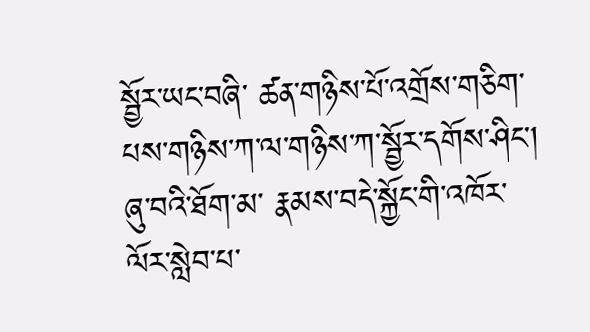སྦྱོར་ཡང་བཞི་ ཚན་གཉིས་པོ་འགྲོས་གཅིག་པས་གཉིས་ཀ་ལ་གཉིས་ཀ་སྦྱོར་དགོས་ཤིང་། ཞུ་བའི་ཐོག་མ་ རྣམས་བདེ་སྐྱོང་གི་འཁོར་ལོར་སླེབ་པ་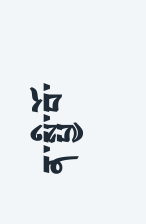ན་སྤྱི་བོ་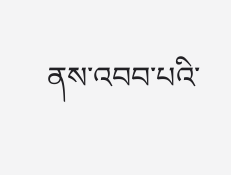ནས་འབབ་པའི་